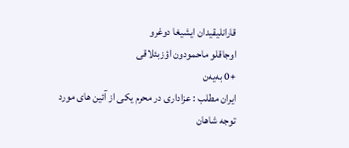قارانلیقیدان ایشیغا دوغرو
اوجاقلو ماحمودون اؤزبئلاقی
+0 به‌‌یه‌ن
ایران مطلب : عزاداری در محرم یكی از آئین های مورد توجه شاهان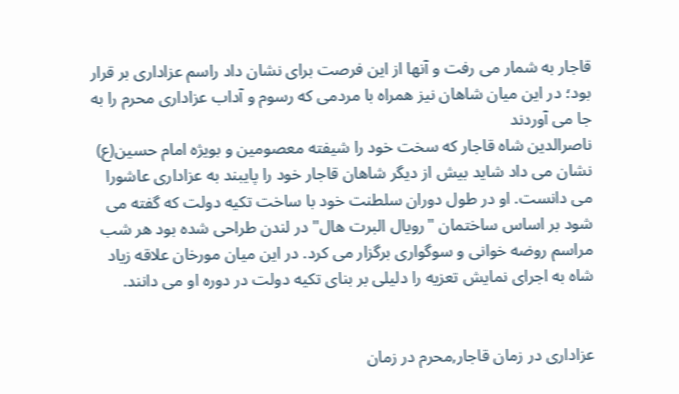قاجار به شمار می رفت و آنها از این فرصت برای نشان داد راسم عزاداری بر قرار بود؛ در این میان شاهان نیز همراه با مردمی كه رسوم و آداب عزاداری محرم را به جا می آوردند
ناصرالدین شاه قاجار كه سخت خود را شیفته معصومین و بویژه امام حسین(ع) نشان می داد شاید بیش از دیگر شاهان قاجار خود را پایبند به عزاداری عاشورا می دانست. او در طول دوران سلطنت خود با ساخت تكیه دولت كه گفته می شود بر اساس ساختمان "رویال البرت هال" در لندن طراحی شده بود هر شب مراسم روضه خوانی و سوگواری برگزار می كرد. در این میان مورخان علاقه زیاد شاه به اجرای نمایش تعزیه را دلیلی بر بنای تكیه دولت در دوره او می دانند.


عزاداری در زمان قاجار,محرم در زمان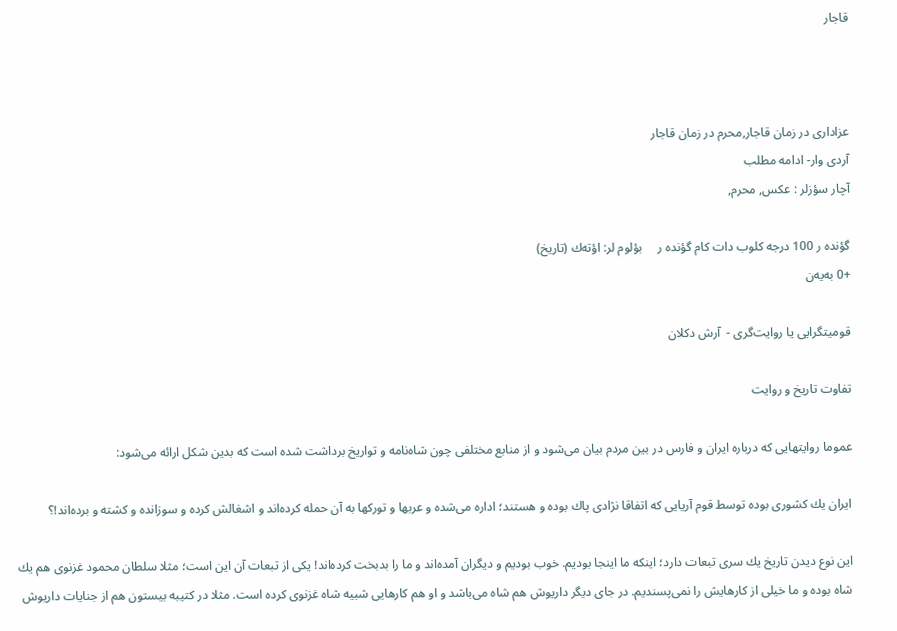قاجار



عزاداری در زمان قاجار,محرم در زمان قاجار
آردی وار- ادامه مطلب
آچار سؤزلر : عکس, محرم,

گؤنده ر 100 درجه کلوب دات کام گؤنده ر     بؤلوم لر: اؤته‌ك (تاریخ)
+0 به‌‌یه‌ن

قومیتگرایی یا روایت‌گری -  آرش دكلان

تفاوت تاریخ و روایت

عموما روایتهایی كه درباره ایران و فارس در بین مردم بیان می‌شود و از منابع مختلفی چون شاه‌نامه و تواریخ برداشت شده است كه بدین شكل ارائه می‌شود:

ایران یك كشوری بوده توسط قوم آریایی كه اتفاقا نژادی پاك بوده‌ و هستند؛ اداره می‌شده و عربها و توركها به آن حمله كرده‌اند و اشغالش كرده و سوزانده و كشته و برده‌اند!؟

این نوع دیدن تاریخ یك سری تبعات دارد؛ اینكه ما اینجا بودیم. خوب بودیم و دیگران آمده‌اند و ما را بدبخت كرده‌اند! یكی از تبعات آن این است؛ مثلا سلطان محمود غزنوی هم یك شاه بوده و ما خیلی از كارهایش را نمی‌پسندیم. در جای دیگر داریوش هم شاه می‌باشد و او هم كارهایی شبیه شاه غزنوی كرده است. مثلا در كتیبه بیستون هم از جنایات داریوش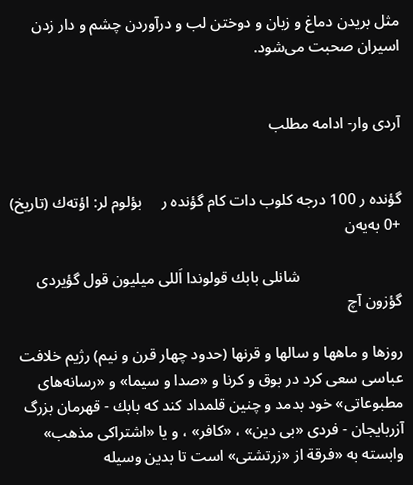مثل بریدن دماغ و زبان و دوختن لب و درآوردن چشم و دار زدن اسیران صحبت می‌شود.


آردی وار- ادامه مطلب


گؤنده ر 100 درجه کلوب دات کام گؤنده ر     بؤلوم لر: اؤته‌ك (تاریخ)
+0 به‌‌یه‌ن

                          شانلی بابك قولوندا اَللی میلیون قول گؤیردی گؤزون آچ

روزها و ماهها و سالها و قرنها (حدود چهار قرن‌ و نیم‌) رژیم‌ خلافت‌ عباسی‌ سعی‌ كرد در بوق‌ و كرنا و «صدا و سیما» و «رسانه‌‌های‌ مطبوعاتی» خود بدمد و چنین‌ قلمداد كند كه‌ بابك‌ - قهرمان‌ بزرگ‌ آزربایجان‌ - فردی «بی‌ دین‌» ، «كافر» ، و یا «اشتراكی‌ مذهب‌» وابسته‌ به‌ «فرقة‌ از «زرتشتی‌» است‌ تا بدین‌ وسیله‌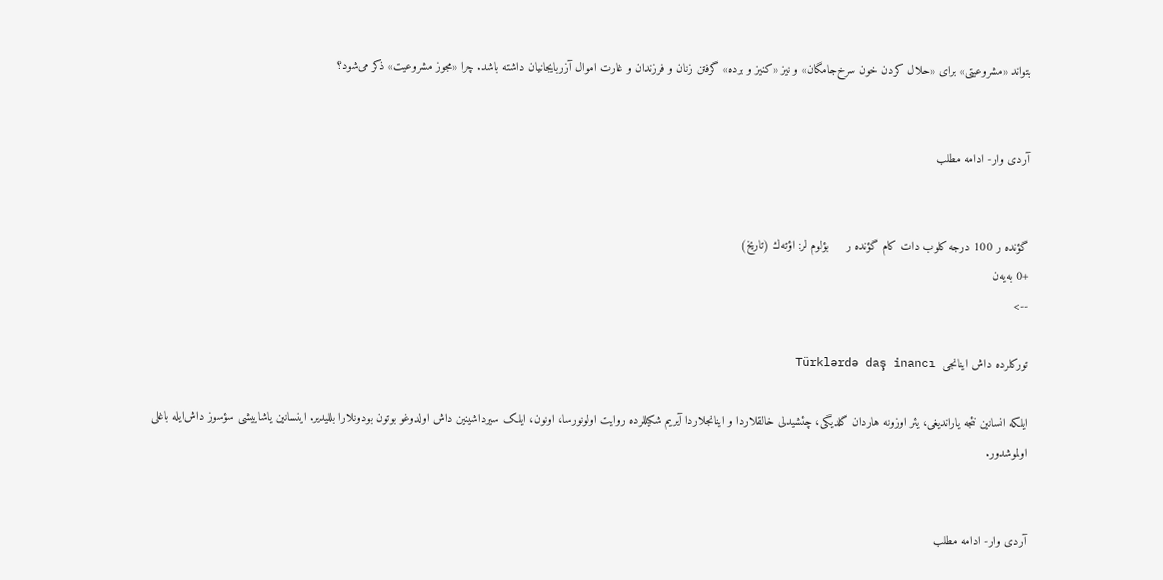بتواند «مشروعیتی» برای‌ «حلال‌ كردن‌ خون‌ سرخ‌جامگان‌» و نیز «كنیز و برده‌» گرفتن‌ زنان‌ و فرزندان‌ و غارت‌ اموال‌ آزربایجانیان‌ داشته‌ باشد. چرا «مجوز مشروعیت‌» ذكر می‌‌شود؟


آردی وار- ادامه مطلب


گؤنده ر 100 درجه کلوب دات کام گؤنده ر     بؤلوم لر: اؤته‌ك (تاریخ)
+0 به‌‌یه‌ن
-->

تورکلرده داش اینانجی  Türklərdə daş inancı

ایلکه انسانین نئجه یاراندیغی، یئر اوزونه هاردان گلدیگی، چئشیدلی خالقلاردا و اینانجلاردا آیریم شکیللرده روایت اولونورسا، اونون، ایلک سیرداشینین داش اولدوغو بوتون بودونلارا بللیدیر. اینسانین یاشاییشی سؤسوز داش‌ایله باغلی اولموشدور.


آردی وار- ادامه مطلب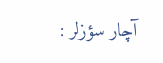آچار سؤزلر :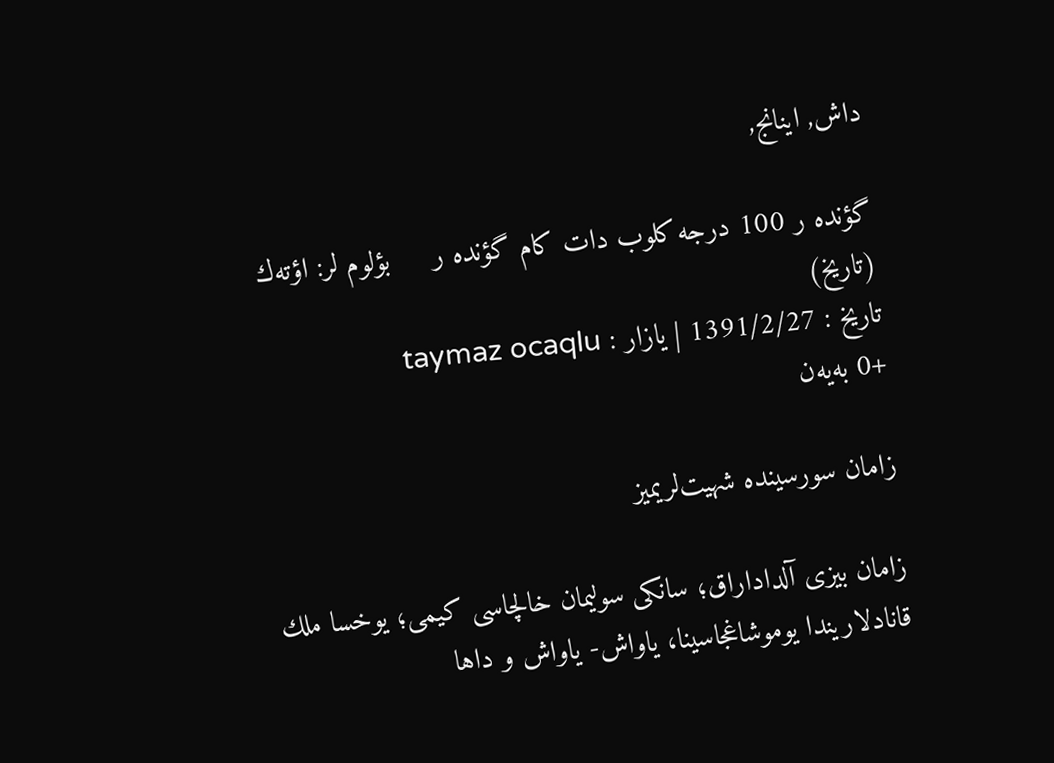داش, اینانج,

گؤنده ر 100 درجه کلوب دات کام گؤنده ر     بؤلوم لر: اؤته‌ك (تاریخ)
تاريخ : 1391/2/27 | یازار : taymaz ocaqlu
+0 به‌‌یه‌ن

زامان سورسینده شهیت‌لریمیز

زامان بیزی آلداداراق؛ سانكی سولیمان خالچاسی كیمی؛ یوخسا ملك قانادلاریندا یوموشاغجاسینا، یاواش- یاواش و داها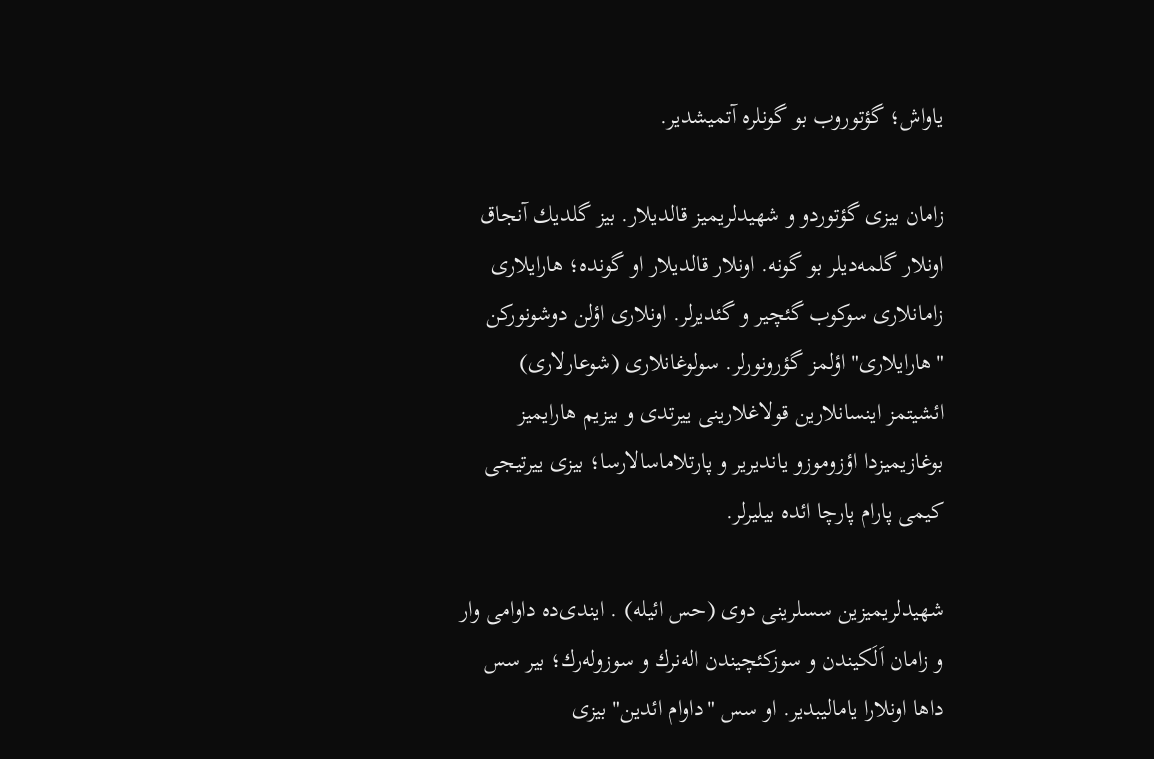یاواش؛ گؤتوروب بو گونلره آتمیشدیر.

زامان بیزی گؤتوردو و شهیدلریمیز قالدیلار. بیز گلدیك آنجاق اونلار گلمه‌دیلر بو گونه. اونلار قالدیلار او گونده؛ هارایلاری زامانلاری سوكوب گئچیر و گئدیرلر. اونلاری اؤلن دوشونوركن "هارایلاری" اؤلمز گؤرونورلر. سولوغانلاری (شوعارلاری) ائشیتمز اینسانلارین قولاغلارینی ییرتدی و بیزیم هارایمیز بوغازیمیزدا اؤزوموزو یاندیریر و پارتلاماسالارسا؛ بیزی ییرتیجی كیمی پارام پارچا ائده بیلیرلر.

شهیدلریمیزین سسلرینی دوی (حس ائیله) . ایندی‌ده داوامی وار و زامان اَلَكیندن و سوزكئچیندن اله‌نرك و سوزوله‌رك؛ بیر سس داها اونلارا یامالیبدیر. او سس "داوام ائدین" بیزی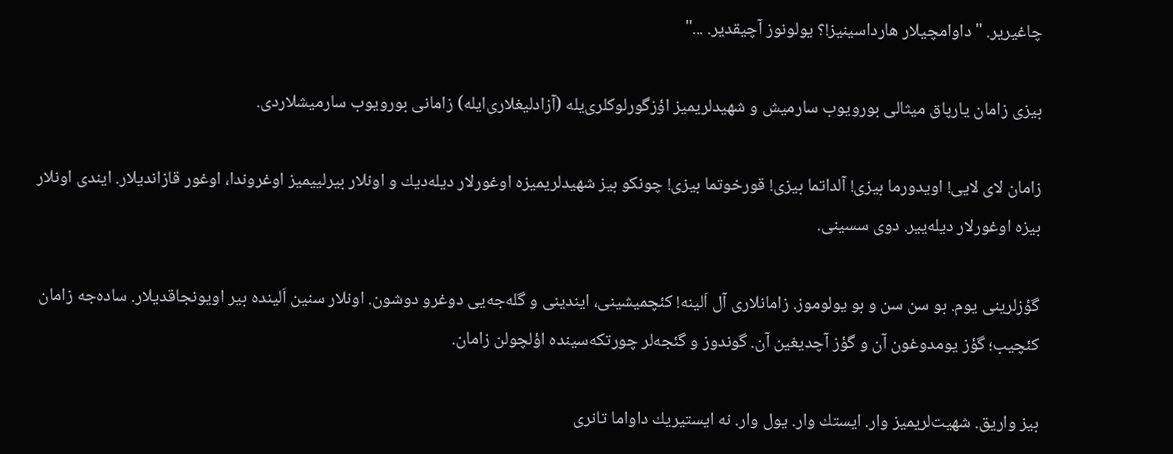چاغیریر. "داوامچیلار هارداسینیز!؟ یولونوز آچیقدیر. ..."

بیزی زامان یارپاق میثالی بورویوب سارمیش و شهیدلریمیز اؤزگورلوكلری‌یله (آزادلیغلاری‌ایله) زامانی بورویوب سارمیشلاردی.

زامان لای لایی! اویدورما بیزی! آلداتما بیزی! قورخوتما بیزی! چونكو بیز شهیدلریمیزه اوغورلار دیله‌دیك و اونلار بیرلییمیز اوغروندا، اوغور قازاندیلار. ایندی اونلار بیزه اوغورلار دیله‌ییر. دوی سسینی.

گؤزلرینی یوم. بو سن سن و بو یولوموز. زامانلاری آل اَلینه! كئچمیشینی، ایندینی و گله‌جه‌یی دوغرو دوشون. اونلار سنین اَلینده بیر اویونجاقدیلار. ساده‌جه زامان كئچیب؛ گؤز یومدوغون آن و گؤز آچدیغین آن. گوندوز و گئجه‌لر چورتكه‌سینده اؤلچولن زامان.

بیز واریق. شهیت‌لریمیز وار. ایستك وار. یول وار. نه ایستیریك داواما تانری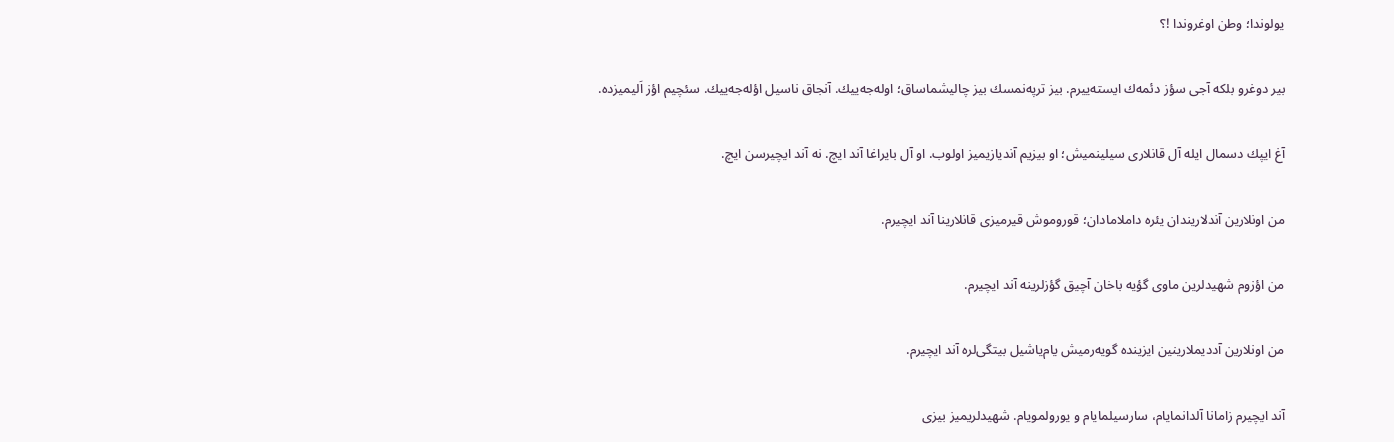یولوندا؛ وطن اوغروندا !؟

بیر دوغرو بلكه آجی سؤز دئمه‌ك ایسته‌ییرم. بیز ترپه‌نمسك بیز چالیشماساق؛ اوله‌جه‌ییك. آنجاق ناسیل اؤله‌جه‌ییك. سئچیم اؤز اَلیمیزده.

آغ ایپك دسمال ایله آل قانلاری سیلینمیش؛ او بیزیم آندیازیمیز اولوب. او آل بایراغا آند ایچ. نه آند ایچیرسن ایچ.

من اونلارین آندلاریندان یئره داملامادان؛ قوروموش قیرمیزی قانلارینا آند ایچیرم.

من اؤزوم شهیدلرین ماوی گؤیه باخان آچیق گؤزلرینه آند ایچیرم.

من اونلارین آددیملارینین ایزینده گویه‌رمیش یام‌یاشیل بیتگی‌لره آند ایچیرم.

آند ایچیرم زامانا آلدانمایام، سارسیلمایام و یورولمویام. شهیدلریمیز بیزی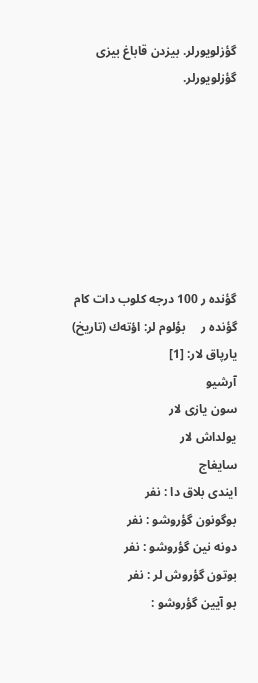گؤزلویورلر. بیزدن قاباغ بیزی گؤزلویورلر.







گؤنده ر 100 درجه کلوب دات کام گؤنده ر     بؤلوم لر: اؤته‌ك (تاریخ)
یارپاق لار: [1]
آرشیو
سون یازی لار
یولداش لار
سایغاج
ایندی بلاق دا : نفر
بوگونون گؤروشو : نفر
دونه نین گؤروشو : نفر
بوتون گؤروش لر : نفر
بو آیین گؤروشو :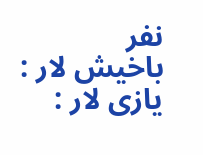نفر
باخیش لار :
یازی لار :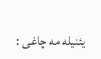یئنیله مه چاغی :